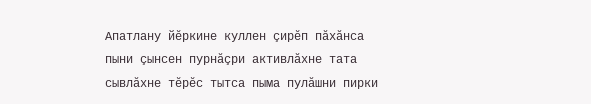Апатлану йĕркине куллен çирĕп пăхăнса пыни çынсен пурнăçри активлăхне тата сывлăхне тĕрĕс тытса пыма пулăшни пирки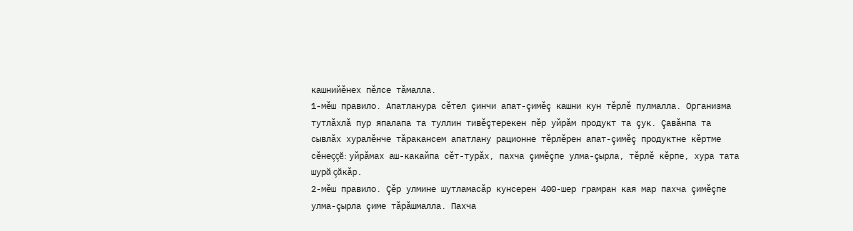кашнийĕнех пĕлсе тăмалла.
1-мĕш правило. Апатланура сĕтел çинчи апат-çимĕç кашни кун тĕрлĕ пулмалла. Организма тутлăхлă пур япалапа та туллин тивĕçтерекен пĕр уйрăм продукт та çук. Çавăнпа та сывлăх хуралĕнче тăракансем апатлану рационне тĕрлĕрен апат-çимĕç продуктне кĕртме сĕнеççĕ: уйрăмах аш-какайпа сĕт-турăх, пахча çимĕçпе улма-çырла, тĕрлĕ кĕрпе, хура тата шурă çăкăр.
2-мĕш правило. Çĕр улмине шутламасăр кунсерен 400-шер грамран кая мар пахча çимĕçпе улма-çырла çиме тăрăшмалла. Пахча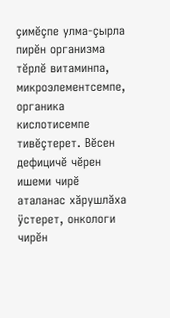çимĕçпе улма-çырла пирĕн организма тĕрлĕ витаминпа, микроэлементсемпе, органика кислотисемпе тивĕçтерет. Вĕсен дефицичĕ чĕрен ишеми чирĕ аталанас хăрушлăха ÿстерет, онкологи чирĕн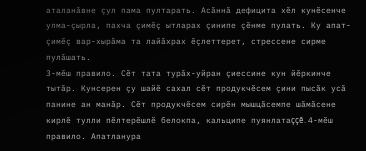аталанăвне çул пама пултарать. Асăннă дефицита хĕл кунĕсенче улма-çырла, пахча çимĕç ытларах çинипе çĕнме пулать. Ку апат-çимĕç вар-хырăма та лайăхрах ĕçлеттерет, стрессене сирме пулăшать.
3-мĕш правило. Сĕт тата турăх-уйран çиессине кун йĕркинче тытăр. Кунсерен çу шайĕ сахал сĕт продукчĕсем çини пысăк усă панине ан манăр. Сĕт продукчĕсем сирĕн мышцăсемпе шăмăсене кирлĕ тулли пĕлтерĕшлĕ белокпа, кальципе пуянлатаççĕ. 4-мĕш правило. Апатланура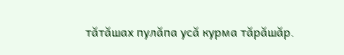тăтăшах пулăпа усă курма тăрăшăр.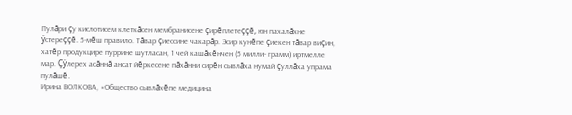Пулăри çу кислотисем клеткăсен мембранисене çирĕплетеççĕ, юн пахалăхне ÿстереççĕ. 5-мĕш правило. Тăвар çиессине чакарăр. Эсир кунĕпе çиекен тăвар виçин, хатĕр продукцире пуррине шутласан, 1 чей кашăкĕнчен (5 милли- грамм) иртмелле мар. Çÿлерех асăннă ансат йĕркесене пăхăнни сирĕн сывлăха нумай çуллăха упрама пулăшĕ.
Ирина ВОЛКОВА, «Общество сывлăхĕпе медицина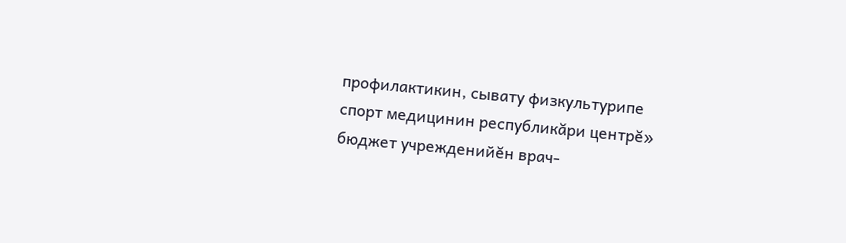профилактикин, сывату физкультурипе спорт медицинин республикăри центрĕ» бюджет учрежденийĕн врач-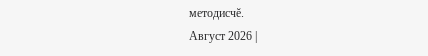методисчĕ.
Август 2026 |